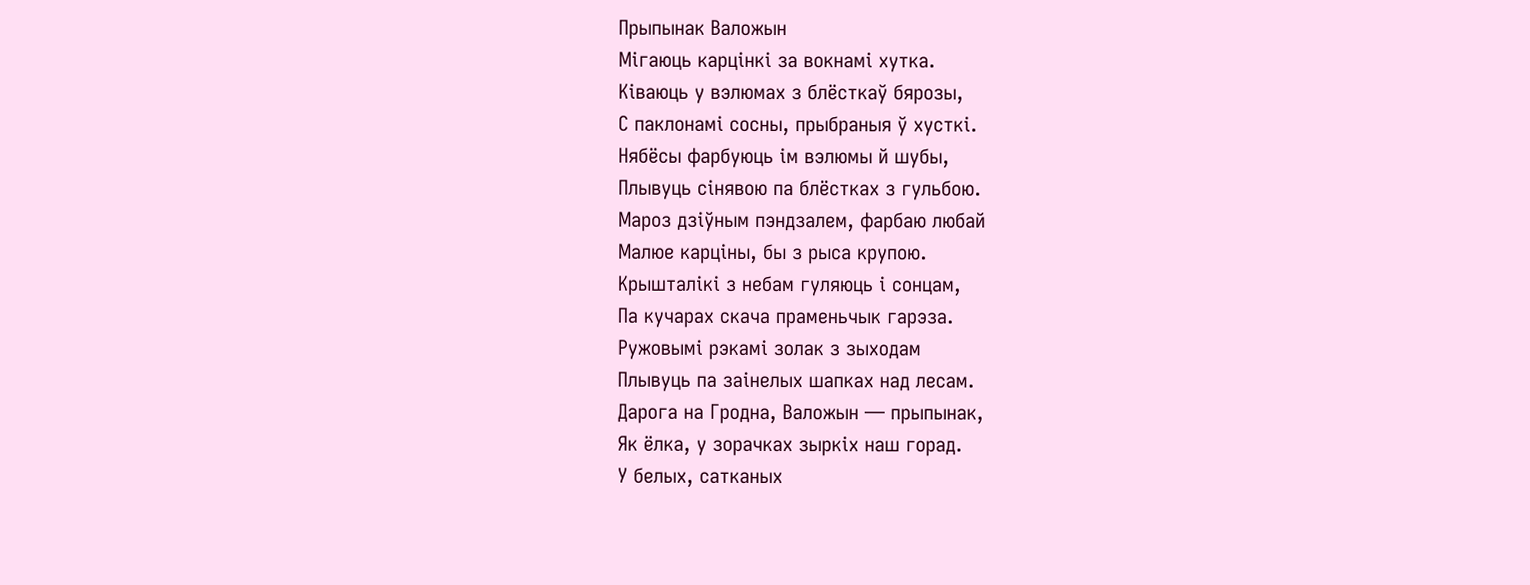Прыпынак Валожын
Мігаюць карцінкі за вокнамі хутка.
Ківаюць у вэлюмах з блёсткаў бярозы,
С паклонамі сосны, прыбраныя ў хусткі.
Нябёсы фарбуюць ім вэлюмы й шубы,
Плывуць сінявою па блёстках з гульбою.
Мароз дзіўным пэндзалем, фарбаю любай
Малюе карціны, бы з рыса крупою.
Крышталікі з небам гуляюць і сонцам,
Па кучарах скача праменьчык гарэза.
Ружовымі рэкамі золак з зыходам
Плывуць па заінелых шапках над лесам.
Дарога на Гродна, Валожын — прыпынак,
Як ёлка, у зорачках зыркіх наш горад.
У белых, сатканых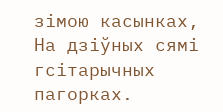зімою касынках,
На дзіўных сямі гсітарычных пагорках.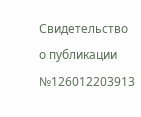Свидетельство о публикации №126012203913